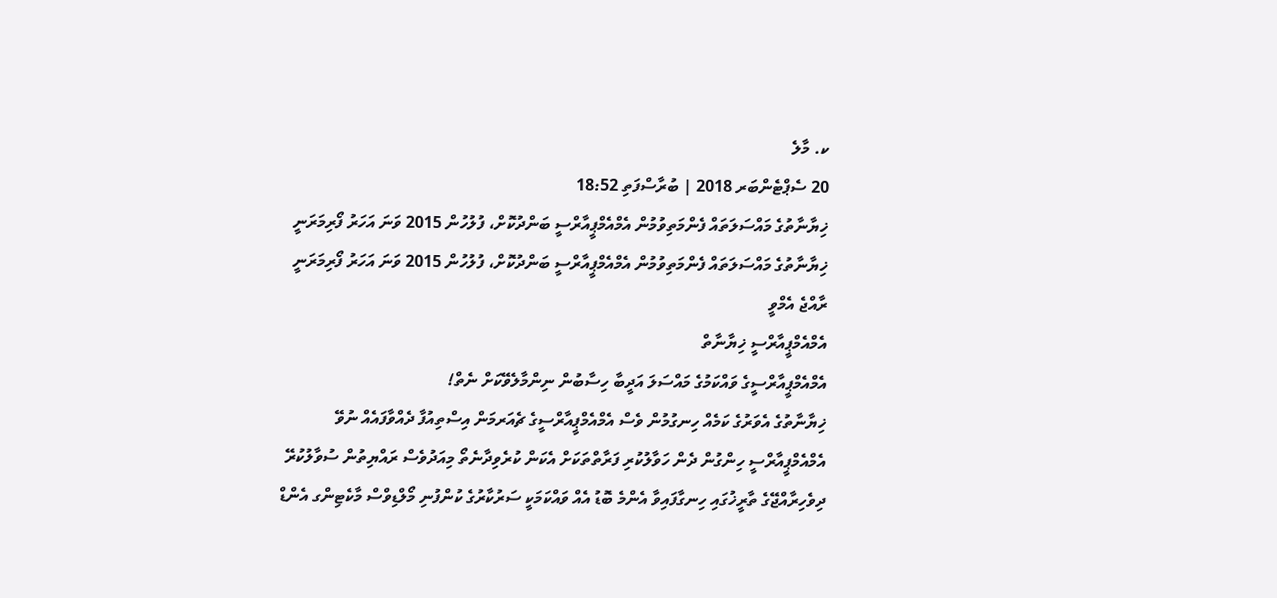ކ. މާލެ
20 ސެޕްޓެންބަރ 2018 | ބުރާސްފަތި 18:52
ޚިޔާނާތުގެ މައްސަލަތައް ފެންމަތިވުމުން އެމްއެމްޕީއާރްސީ ބަންދުކޮށް، ފުލުހުން 2015 ވަނަ އަހަރު ފޯރިމަރަނީ
ޚިޔާނާތުގެ މައްސަލަތައް ފެންމަތިވުމުން އެމްއެމްޕީއާރްސީ ބަންދުކޮށް، ފުލުހުން 2015 ވަނަ އަހަރު ފޯރިމަރަނީ
ރާއްޖެ އެމްވީ
އެމްއެމްޕީއާރްސީ ޚިޔާނާތް
އެމްއެމްޕީއާރްސީގެ ވައްކަމުގެ މައްސަލަ އަދީބާ ހިސާބުން ނިންމާލެވޭކަށް ނެތް!
ޚިޔާނާތުގެ އެވަރުގެ ކަމެއް ހިނގުމުން ވެސް އެމްއެމްޕީއާރްސީގެ ޗެއަރމަން އިސްތިއުފާ ދެއްވާފައެއް ނުވޭ
އެމްއެމްޕީއާރްސީ ހިންގުން ދެން ހަވާލުކުރި ފަރާތްތަކަށް އެކަން ކުރެވިދާނެތޯ މިއަދުވެސް ރައްޔިތުން ސުވާލުކުރޭ
ދިވެހިރާއްޖޭގެ ތާރީޚުގައި ހިނގާފައިވާ އެންމެ ބޮޑު އެއް ވައްކަމަކީ ސަރުކާރުގެ ކުންފުނި މޯލްޑިވްސް މާކެޓިންގ އެންޑް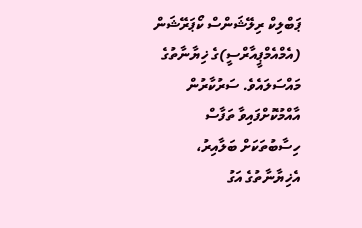ޕަބްލިކް ރިލޭޝަންސް ކޯޕަރޭޝަން (އެމްއެމްޕީއާރްސީ)ގެ ޚިޔާނާތުގެ މައްސަލައެވެ. ސަރުކާރުން އާއްމުކޮށްފައިވާ ތަފާސް ހިސާބުތަކަށް ބަލާއިރު، އެޚިޔާނާތުގެ އަގު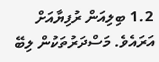1.2 ބިލިއަން ރުފިޔާއަށް އަރައެވެ. މަސްދަރުތަކުން ލިބޭ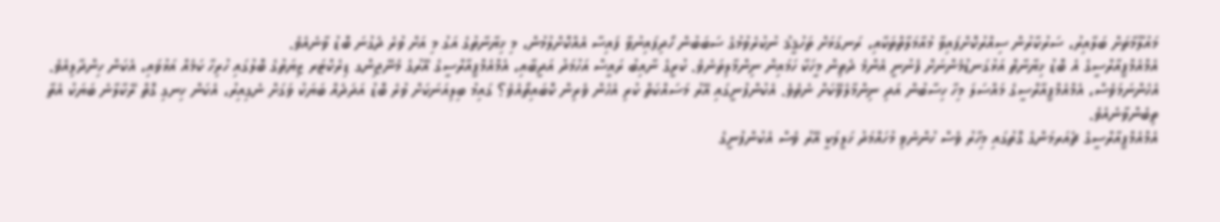މައުލޫމާތަށް ބަލާއިރު، ސަރުކާރުން ސިއްރުކޮށްފައިވާ މުއާމަލާތްތަކާއި، ރަނގަޅަށް ތަހުޤީޤު ނުކުރެވުމުގެ ސަބަބުން ހޯދިފައިނުވާ ފައިސާ އެއްކޮށްލުމުން، މި ޚިޔާނާތުގެ އަގު މި އަށް ވުރެ ދެގުނަ ބޮޑު ވާނެއެވެ.
އެމްއެމްޕީއާރްސީގެ އެ ބޮޑު ޚިޔާނާތް އަޅުގަނޑުމެންނަށް ފެނުނީ އެންމެ ދެތިން މީހަކާ ހަމައިން ނިންމާލިތަނެވެ. ކުރީގެ ނާއިބު ރައީސް އަހުމަދު އަދީބާއި، އެމްއެމްޕީއާރްސީގެ އޭރުގެ މެނޭޖިންގ ޑިރެކްޓަރ ޒިޔަތުގެ ބޮލުގައި ހުރިހާ ކަމެއް އަޅުވައި، އެކަން ހިންދާލިއެވެ. އެހެންނަމަވެސް، އެމްއެމްޕީއާރްސީގެ މައްސަލަ މިހާ ހިސާބުން އަދި ނިންމާލެވޭކަށް ނެތެވެ. އެކުންފުނީގައި އޭރު މަސައްކަތް ކުރި އެހެން ވެރިން ކޮބައިތޯއެވެ؟ ގައިމު ބިލިއަނަކަށް ވުރެ ބޮޑު އަދަދެއް ބަޔަކު ވަގަށް ނެގިއިރު، އެކަން ހިނގި ގޮތް ރޭކާލާނެ ބަޔަކު އެތާ ތިބެންވާނެއެވެ.
އެމްއެމްޕީއާރްސީގެ ޗެއަރމަންގެ ގޮތުގައި މިހާރު ވެސް ހުންނެވި މުހައްމަދު ޚަލީލަކީ އޭރު ވެސް އެކުންފުނީގެ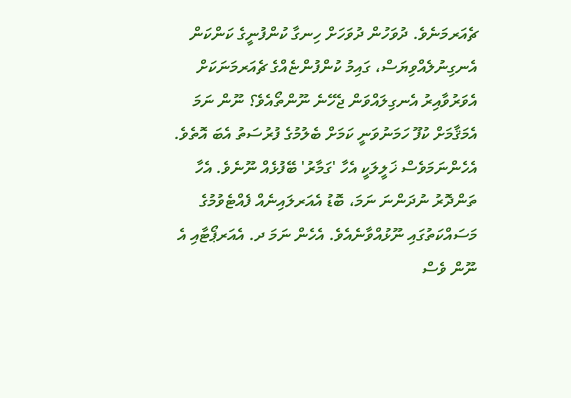ޗެއަރމަނެވެ. ދުވަހުން ދުވަހަށް ހިނގާ ކުންފުނީގެ ކަންކަން އެނގިނުލެއްވިޔަސް، ގައިމު ކުންފުންޏެއްގެ ޗެއަރމަނަކަށް އެވަރުވާއިރު އެނގިލައްވަން ޖެހޭނެ ނޫންތޯއެވެ؟ ނޫން ނަމަ އެމަޤާމަށް ކުފޫ ހަމަނުވަނީ ކަމަށް ބެލުމުގެ ފުރުސަތު އެބަ އޮތެވެ. އެހެންނަމަވެސް ޚަލީލަކީ އެހާ 'ގަމާރު' ބޭފުޅެއް ނޫނެވެ. އެހާ ތަންދޮރު ނުދަންނަ ނަމަ، ބޮޑު އެއަރލައިނެއް ފެއްޓެވުމުގެ މަސައްކަތުގައި ނޫޅުއްވާނެއެވެ. އެހެން ނަމަ ދ. އެއަރޕޯޓާއި އެ ނޫން ވެސް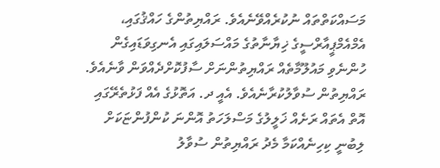މަސައްކަތްތައް ނުކުރެއްވޭނެއެވެ. ރައްޔިތުންގެ ހައްޤުގައި، އެމްއެމްޕީއާރްސީގެ ޚިޔާނާތުގެ މައްސަލައިގައި އެނގިވަޑައިގެން ހުންނެވި މައުލޫމާތެއް ރައްޔިތުންނަށް ސާފުކޮށްދެއްވަން ވާނެއެވެ. ރައްޔިތުން ސުވާލުކުރާނެއެވެ. އެއީ ދ. އަތޮޅުގެ އެއް ފަޅުތެރޭގައި އޮތް އެތައް ރަށެއް ޚަލީލުގެ މަސްލަހަތު އޮންނަ ކުންފުންޏަކަށް ލިބުނީ ކިހިނެއްކަމާ މެދު ރައްޔިތުން ސުވާލު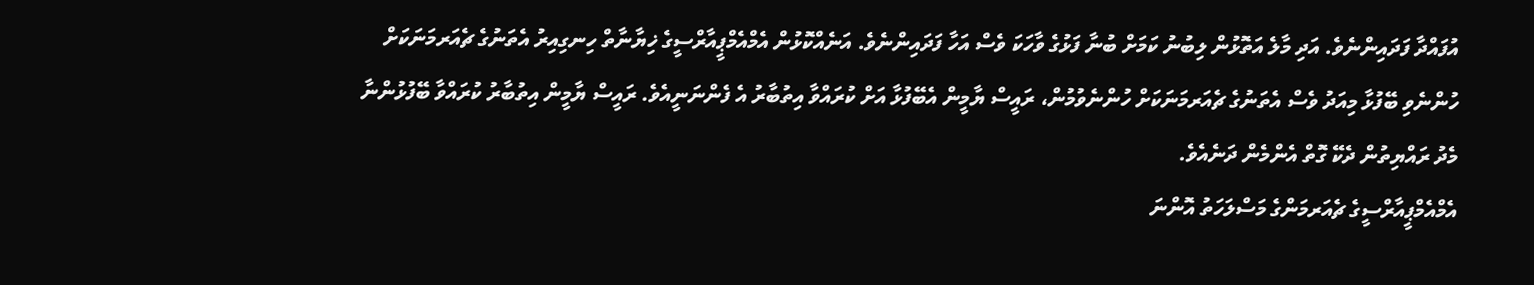އުފައްދާ ފަދައިންނެވެ. އަދި މާލެ އަތޮޅުން ލިބުނު ކަމަށް ބުނާ ފަޅުގެ ވާހަކަ ވެސް އަހާ ފަދައިންނެވެ. އަނެއްކޮޅުން އެމްއެމްޕީއާރްސީގެ ޚިޔާނާތް ހިނގިއިރު އެތަނުގެ ޗެއަރމަނަކަށް ހުންނެވި ބޭފުޅާ މިއަދު ވެސް އެތަނުގެ ޗެއަރމަނަކަށް ހުންނެވުމުން، ރައީސް ޔާމީން އެބޭފުޅާ އަށް ކުރައްވާ އިތުބާރު އެ ފެންނަނީއެވެ. ރައީސް ޔާމީން އިތުބާރު ކުރައްވާ ބޭފުޅުންނާ މެދު ރައްޔިތުން ދެކޭ ގޮތް އެންމެން ދަނެއެވެ.
އެމްއެމްޕީއާރްސީގެ ޗެއަރމަންގެ މަސްލަހަތު އޮންނަ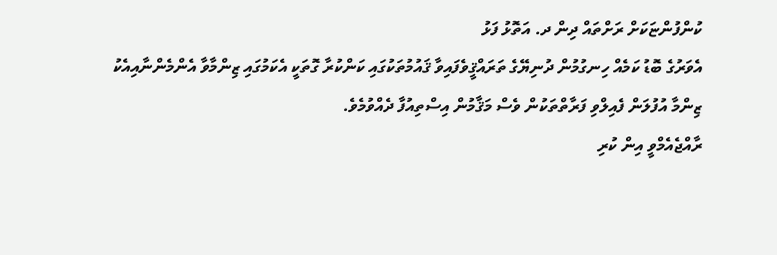ކުންފުންޏަކަށް ރަށްތައް ދިން ދ. އަތޮޅު ފަޅު
އެވަރުގެ ބޮޑު ކަމެއް ހިނގުމުން ދުނިޔޭގެ ތަރައްޤީވެފައިވާ ޤައުމުތަކުގައި ކަންކުރާ ގޮތަކީ އެކަމުގައި ޒިންމާވާ އެންމެންނާއިއެކު ޒިންމާ އުފުލަން ފެއިލްވި ފަރާތްތަކުން ވެސް މަޤާމުން އިސްތިއުފާ ދެއްވުމެވެ.
ރާއްޖެއެމްވީ އިން ކުރި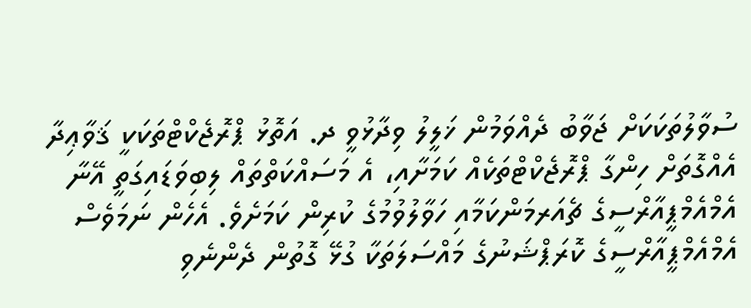ސުވާލުތަކަކަށް ޖަވާބު ދެއްވަމުން ޚަލީލު ވިދާޅުވީ ދ. އަތޮޅު ޕްރޮޖެކްޓްތަކަކީ ޤަވާޢިދާ އެއްގޮތަށް ހިންގާ ޕްރޮޖެކްޓްތަކެއް ކަމަށާއި، އެ މަސައްކަތްތައް ލިބިވަޑައިގަތީ އޭނާ އެމްއެމްޕީއާރްސީގެ ޗެއަރމަންކަމާއި ހަވާލުވުމުގެ ކުރިން ކަމަށެވެ. އެހެން ނަމަވެސް އެމްއެމްޕީއާރްސީގެ ކޮރަޕްޝަނުގެ މައްސަލަތަކާ ގުޅޭ ގޮތުން ދެންނެވި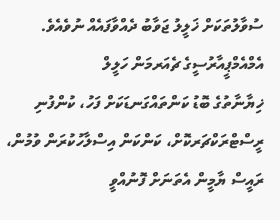ސުވާލުތަކަށް ޚަލީލު ޖަވާބު ދެއްވާފައެއް ނުވެއެވެ.
އެމްއެމްޕީއާރުސީގެ ޗެއަރމަން ހަލީލް
ޚިޔާނާތުގެ ބޮޑު ކަންތައްގަނޑަކަށް ފަހު، ކުންފުނި ރީސްޓްރަކްޗަރކޮށް، ކަންކަން އިސްލާހުކުރަން ވުމުން، ރައީސް ޔާމީން އެތަނަށް ފޮނުއްވީ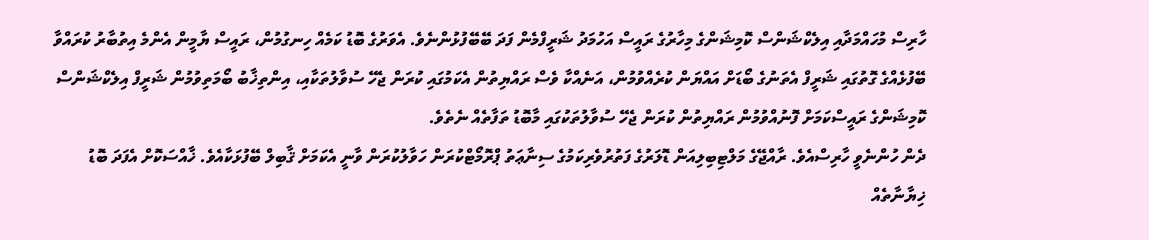ހާރިސް މުހައްމަދާއި އިލެކްޝަންސް ކޮމިޝަންގެ މިހާރުގެ ރައީސް އަހުމަދު ޝަރީފްމެން ފަދަ ބޭބޭފުޅުންނެވެ. އެވަރުގެ ބޮޑު ކަމެއް ހިނގުމުން، ރައީސް ޔާމީން އެންމެ އިތުބާރު ކުރައްވާ ބޭފުޅެއްގެ ގޮތުގައި ޝަރީފް އެތަނުގެ ބޯޑަށް އައްޔަން ކުރެއްވުމުން، އަނެއްކާ ވެސް ރައްޔިތުން އެކަމުގައި ކުރަން ޖެހޭ ސުވާލުތަކާއި، އިންތިޚާބު ބޯމަތިވުމުން ޝަރީފް އިލެކްޝަންސް ކޮމިޝަންގެ ރައީސްކަމަށް ފޮނުއްވުމުން ރައްޔިތުން ކުރަން ޖެހޭ ސުވާލުތަކުގައި މާބޮޑު ތަފާތެއް ނެތެވެ.
ދެން ހުންނެވީ ހާރިސްއެވެ. ރާއްޖޭގެ މަލްޓިބިލިއަން ޑޮލަރުގެ ފަތުރުވެރިކަމުގެ ސިނާޢަތު ޕްރޮމޯޓްކުރަން ހަވާލުކުރަން ވާނީ އެކަމަށް ޤާބިލް ބޭފުޅަކާއެވެ. ޚާއްސަކޮށް އެފަދަ ބޮޑު ޚިޔާނާތެއް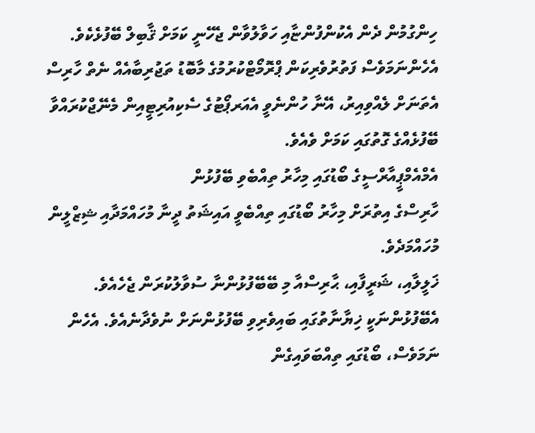ހިންގުމުން ދެން އެކުންފުންޏާއި ހަވާލުވާން ޖެހޭނީ ކަމަށް ޤާބިލް ބޭފުޅެކެވެ. އެހެންނަމަވެސް ފަތުރުވެރިކަން ޕްރޮމޯޓްކުރުމުގެ މާބޮޑު ތަޖުރިބާއެއް ނެތް ހާރިސް އެތަނަށް ލެއްވިއިރު، އޭނާ ހުންނެވީ އެއަރޕޯޓުގެ ސެކިއުރިޓީއިން މެނޭޖްކުރައްވާ ބޭފުޅެއްގެ ގޮތުގައި ކަމަށް ވެއެވެ.
އެމްއެމްޕީއާރްސީގެ ބޯޑުގައި މިހާރު ތިއްބެވި ބޭފުޅުން
ހާރިސްގެ އިތުރަށް މިހާރު ބޯޑުގައި ތިއްބެވީ އައިޝަތު ދީނާ މުހައްމަދާއި ޝިޒްލީން މުހައްމަދެވެ.
ޚަލީލާއި، ޝަރީފާއި، ޙާރިސްއާ މި ބޭބޭފުޅުންނާ ސުވާލުކުރަން ޖެހެއެވެ. އެބޭފުޅުންނަކީ ޚިޔާނާތުގައި ބައިވެރިވި ބޭފުޅުންނަށް ނުވެދާނެއެވެ. އެހެން ނަމަވެސް، ބޯޑުގައި ތިއްބަވައިގެން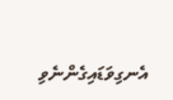އެނގިވަޑައިގެންނެވި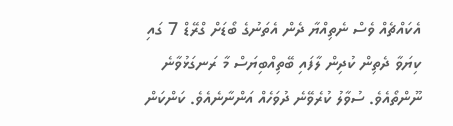އެކައްޗެއް ވެސް ނެތިއްޔާ ދެން އެތަނުގެ ބޯޑަށް ގްރޭޑް 7 ގައި ކިޔަވާ ދެތިން ކުދިން ލާފައި ބޭތިއްބިޔަސް މާ ރަނގަޅުވާނެ ނޫންތޯއެވެ. ސުވާލު ކުރެވޭނެ ދުވަހެއް އަންނާނެއެވެ. ކަންކަން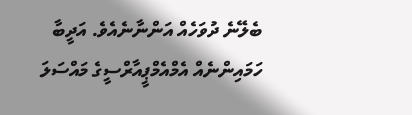ބެލޭނެ ދުވަހެއް އަންނާނެއެވެ. އަދީބާ ހަމައިންނެއް އެމްއެމްޕީއާރްސީގެ މައްސަލަ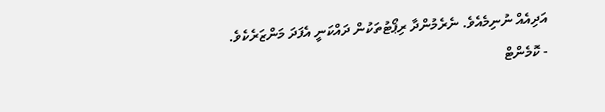އަދިއެއް ނުނިމެއެވެ. ނެރެމުންދާ ރިޕޯޓުތަކުން ދައްކަނީ އެފަދަ މަންޒަރެކެވެ.
- ކޮމެންޓް